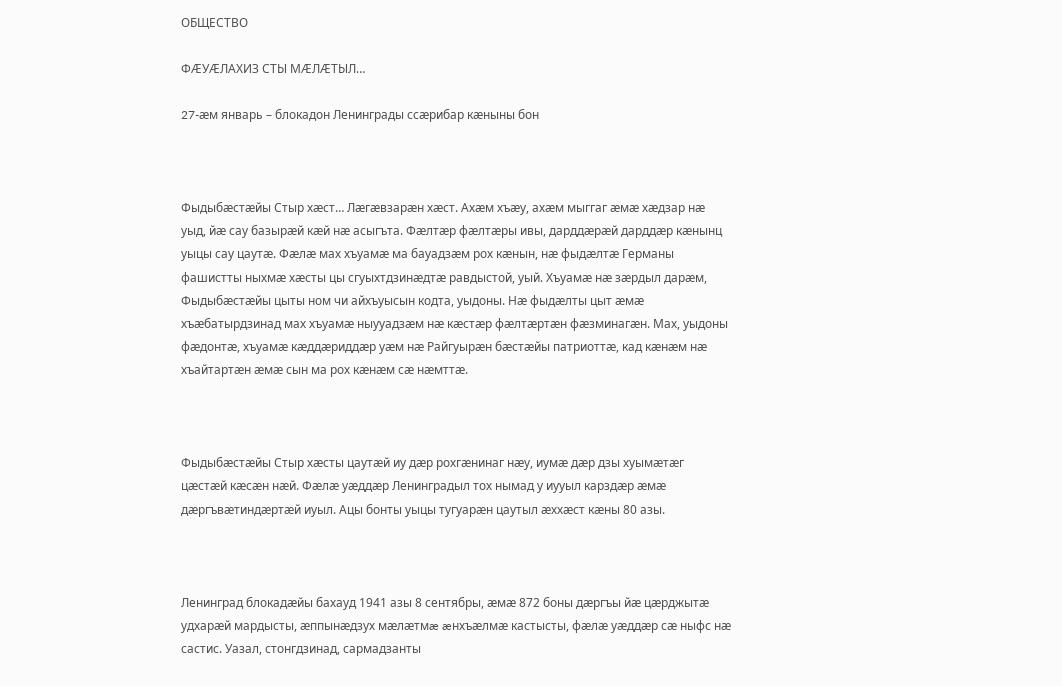ОБЩЕСТВО

ФÆУÆЛАХИЗ СТЫ МÆЛÆТЫЛ…

27-æм январь – блокадон Ленинграды ссæрибар кæныны бон



Фыдыбæстæйы Стыр хæст… Лæгæвзарæн хæст. Ахæм хъæу, ахæм мыггаг æмæ хæдзар нæ уыд, йæ сау базырæй кæй нæ асыгъта. Фæлтæр фæлтæры ивы, дарддæрæй дарддæр кæнынц уыцы сау цаутæ. Фæлæ мах хъуамæ ма бауадзæм рох кæнын, нæ фыдæлтæ Германы фашистты ныхмæ хæсты цы сгуыхтдзинæдтæ равдыстой, уый. Хъуамæ нæ зæрдыл дарæм, Фыдыбæстæйы цыты ном чи айхъуысын кодта, уыдоны. Нæ фыдæлты цыт æмæ хъæбатырдзинад мах хъуамæ ныууадзæм нæ кæстæр фæлтæртæн фæзминагæн. Мах, уыдоны фæдонтæ, хъуамæ кæддæриддæр уæм нæ Райгуырæн бæстæйы патриоттæ, кад кæнæм нæ хъайтартæн æмæ сын ма рох кæнæм сæ нæмттæ.



Фыдыбæстæйы Стыр хæсты цаутæй иу дæр рохгæнинаг нæу, иумæ дæр дзы хуымæтæг цæстæй кæсæн нæй. Фæлæ уæддæр Ленинградыл тох нымад у иууыл карздæр æмæ дæргъвæтиндæртæй иуыл. Ацы бонты уыцы тугуарæн цаутыл æххæст кæны 80 азы.



Ленинград блокадæйы бахауд 1941 азы 8 сентябры, æмæ 872 боны дæргъы йæ цæрджытæ удхарæй мардысты, æппынæдзух мæлæтмæ æнхъæлмæ кастысты, фæлæ уæддæр сæ ныфс нæ састис. Уазал, стонгдзинад, сармадзанты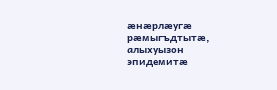æнæрлæугæ рæмыгъдтытæ, алыхуызон эпидемитæ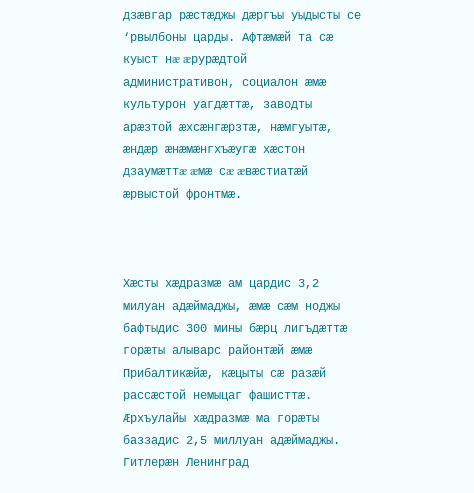дзæвгар рæстæджы дæргъы уыдысты се ‘рвылбоны царды. Афтæмæй та сæ куыст нæ æрурæдтой административон, социалон æмæ культурон уагдæттæ, заводты арæзтой æхсæнгæрзтæ, нæмгуытæ, æндæр æнæмæнгхъæугæ хæстон дзаумæттæ æмæ сæ æвæстиатæй æрвыстой фронтмæ.



Хæсты хæдразмæ ам цардис 3,2 милуан адæймаджы, æмæ сæм ноджы бафтыдис 300 мины бæрц лигъдæттæ горæты алыварс районтæй æмæ Прибалтикæйæ, кæцыты сæ разæй рассæстой немыцаг фашисттæ. Æрхъулайы хæдразмæ ма горæты баззадис 2,5 миллуан адæймаджы. Гитлерæн Ленинград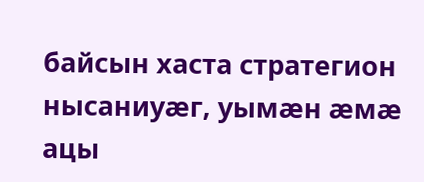байсын хаста стратегион нысаниуæг, уымæн æмæ ацы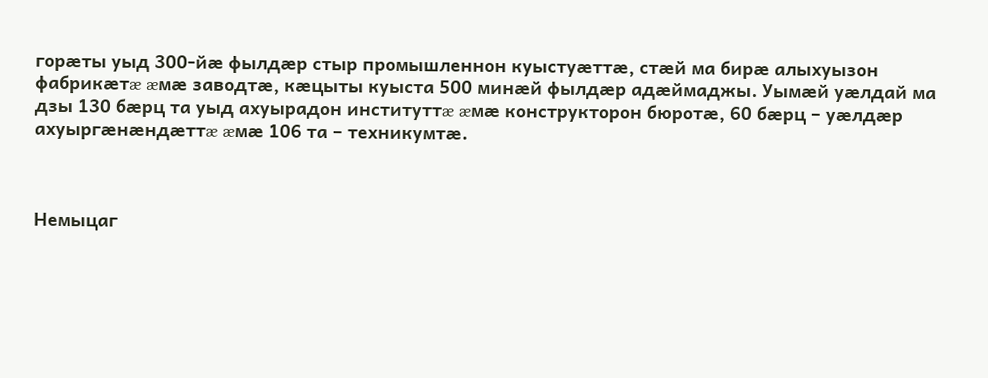горæты уыд 300-йæ фылдæр стыр промышленнон куыстуæттæ, стæй ма бирæ алыхуызон фабрикæтæ æмæ заводтæ, кæцыты куыста 500 минæй фылдæр адæймаджы. Уымæй уæлдай ма дзы 130 бæрц та уыд ахуырадон институттæ æмæ конструкторон бюротæ, 60 бæрц – уæлдæр ахуыргæнæндæттæ æмæ 106 та – техникумтæ.



Немыцаг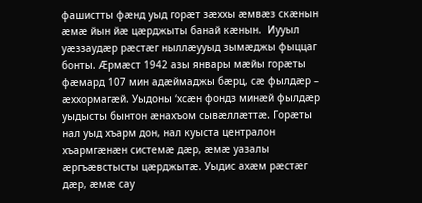фашистты фæнд уыд горæт зæххы æмвæз скæнын æмæ йын йæ цæрджыты банай кæнын.  Иууыл уæззаудæр рæстæг ныллæууыд зымæджы фыццаг бонты. Æрмæст 1942 азы январы мæйы горæты фæмард 107 мин адæймаджы бæрц, сæ фылдæр – æххормагæй. Уыдоны ‘хсæн фондз минæй фылдæр уыдысты бынтон æнахъом сывæллæттæ. Горæты нал уыд хъарм дон, нал куыста централон хъармгæнæн системæ дæр, æмæ уазалы æргъæвстысты цæрджытæ. Уыдис ахæм рæстæг дæр, æмæ сау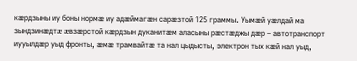кæрдзыны иу боны нормæ иу адæймагæн сарæзтой 125 граммы. Уымæй уæлдай ма зындзинæдтæ æвзæрстой кæрдзын дуканитæм аласыны рæстæджы дæр – автотранспорт иууылдæр уыд фронты, æмæ трамвайтæ та нал цыдысты, электрон тых кæй нал уыд,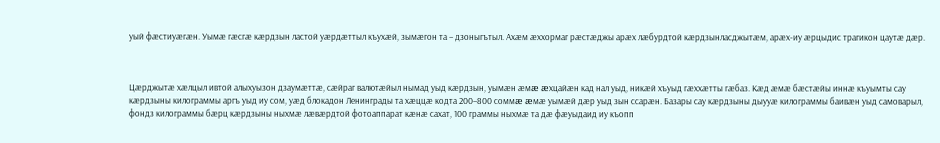уый фæстиуæгæн. Уымæ гæсгæ кæрдзын ластой уæрдæттыл къухæй, зымæгон та – дзоныгътыл. Ахæм æххормаг рæстæджы арæх лæбурдтой кæрдзынласджытæм, арæх-иу æрцыдис трагикон цаутæ дæр.



Цæрджытæ хæлцыл ивтой алыхуызон дзаумæттæ, сæйраг валютæйыл нымад уыд кæрдзын, уымæн æмæ æхцайæн кад нал уыд, никæй хъуыд гæххæтты гæбаз. Кæд æмæ бæстæйы иннæ къуымты сау кæрдзыны килограммы аргъ уыд иу сом, уæд блокадон Ленинграды та хæццæ кодта 200–800 соммæ æмæ уымæй дæр уыд зын ссарæн. Базары сау кæрдзыны дыууæ килограммы баивæн уыд самоварыл, фондз килограммы бæрц кæрдзыны ныхмæ лæвæрдтой фотоаппарат кæнæ сахат, 100 граммы ныхмæ та дæ фæуыдаид иу къопп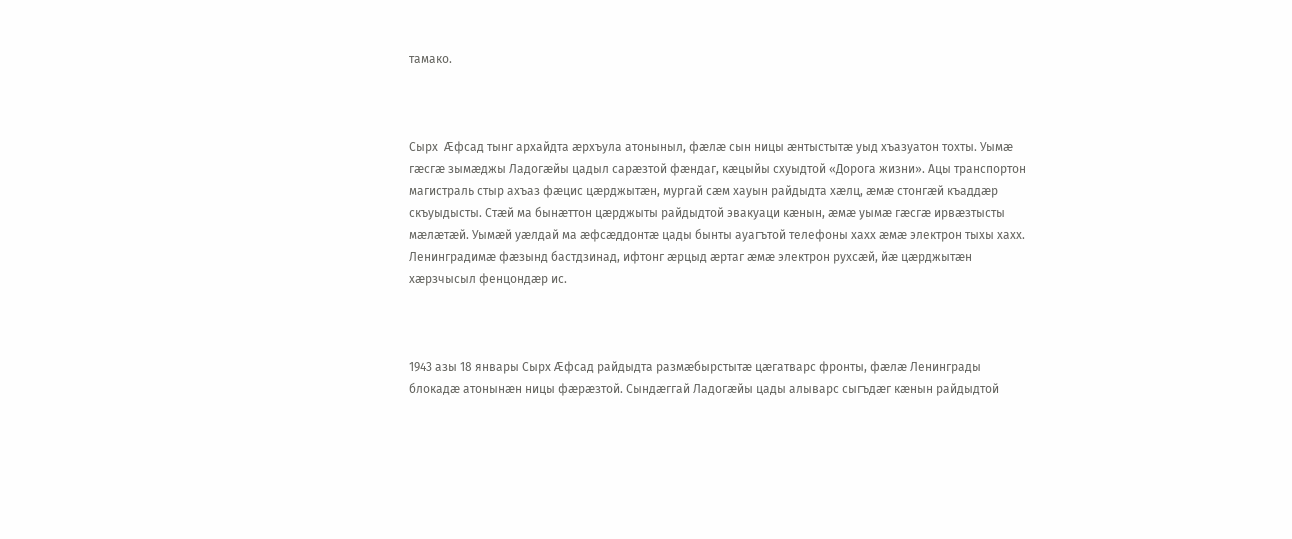тамако.



Сырх  Æфсад тынг архайдта æрхъула атоныныл, фæлæ сын ницы æнтыстытæ уыд хъазуатон тохты. Уымæ гæсгæ зымæджы Ладогæйы цадыл сарæзтой фæндаг, кæцыйы схуыдтой «Дорога жизни». Ацы транспортон магистраль стыр ахъаз фæцис цæрджытæн, мургай сæм хауын райдыдта хæлц, æмæ стонгæй къаддæр скъуыдысты. Стæй ма бынæттон цæрджыты райдыдтой эвакуаци кæнын, æмæ уымæ гæсгæ ирвæзтысты мæлæтæй. Уымæй уæлдай ма æфсæддонтæ цады бынты ауагътой телефоны хахх æмæ электрон тыхы хахх. Ленинградимæ фæзынд бастдзинад, ифтонг æрцыд æртаг æмæ электрон рухсæй, йæ цæрджытæн хæрзчысыл фенцондæр ис.



1943 азы 18 январы Сырх Æфсад райдыдта размæбырстытæ цæгатварс фронты, фæлæ Ленинграды блокадæ атонынæн ницы фæрæзтой. Сындæггай Ладогæйы цады алыварс сыгъдæг кæнын райдыдтой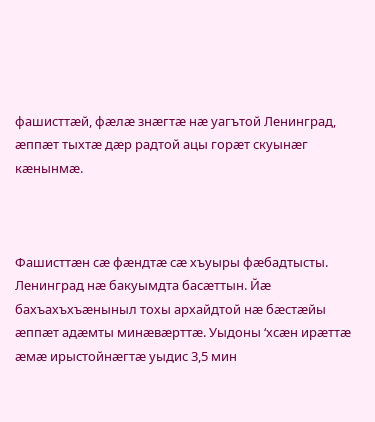фашисттæй, фæлæ знæгтæ нæ уагътой Ленинград, æппæт тыхтæ дæр радтой ацы горæт скуынæг кæнынмæ.



Фашисттæн сæ фæндтæ сæ хъуыры фæбадтысты. Ленинград нæ бакуымдта басæттын. Йæ бахъахъхъæныныл тохы архайдтой нæ бæстæйы æппæт адæмты минæвæрттæ. Уыдоны ‘хсæн ирæттæ æмæ ирыстойнæгтæ уыдис 3,5 мин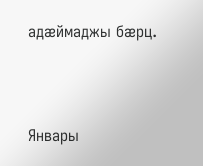адæймаджы бæрц.



Январы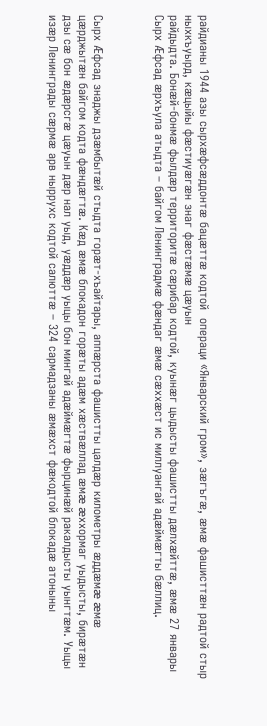райдианы 1944 азы сырхæфсæддонтæ бацæттæ кодтой  операци «Январский гром», зæгъгæ, æмæ фашисттæн радтой стыр ныхкъуырд, кæцыйы фæстиуæгæн знаг фæстæмæ цæуын
райдыдта. Бонæй-бонмæ фылдæр территоритæ сæрибар кодтой, куынæг цыдысты фашистты дæлхæйттæ, æмæ 27 январы Сырх Æфсад æрхъула атыдта – байгом Ленинградмæ фæндаг æмæ сæххæст ис миллуангай адæймæгты бæллиц.



Сырх Æфсад знаджы дзæмбытæй стыдта горæт-хъайтары, аппæрста фашистты цалдæр километры æддæмæ æмæ цæрджытæн байгом кодта фæндæгтæ. Кæд æмæ блокадон горæты адæм хæствæллад æмæ æххормаг уыдысты, бирæтæн дзы сæ бон æдæрсгæ цæуын дæр нал уыд, уæддæр уыцы бон мингай адæймæгтæ фырцинæй ракалдысты уынгтæм. Уыцы изæр Ленинграды сæрмæ арв ныррухс кодтой салюттæ – 324 сармадзаны æмæхст фæкодтой блокадæ атоныны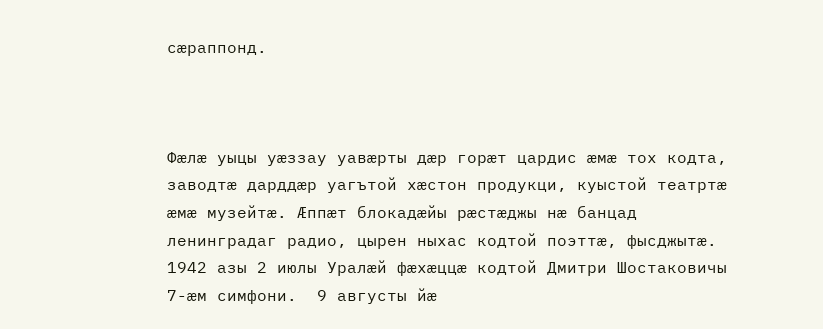сæраппонд.



Фæлæ уыцы уæззау уавæрты дæр горæт цардис æмæ тох кодта, заводтæ дарддæр уагътой хæстон продукци, куыстой театртæ æмæ музейтæ. Æппæт блокадæйы рæстæджы нæ банцад ленинградаг радио, цырен ныхас кодтой поэттæ, фысджытæ. 1942 азы 2 июлы Уралæй фæхæццæ кодтой Дмитри Шостаковичы 7-æм симфони.  9 августы йæ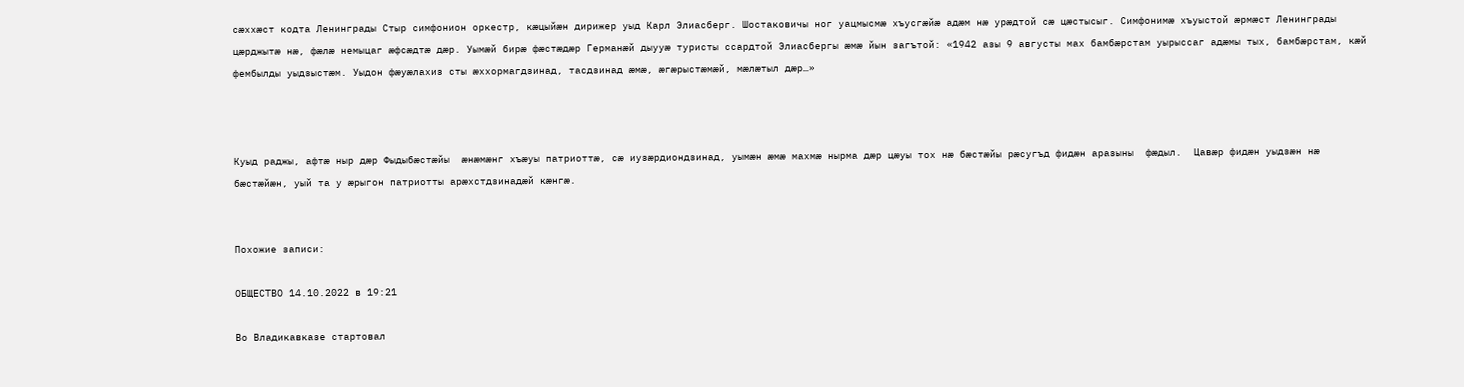сæххæст кодта Ленинграды Стыр симфонион оркестр, кæцыйæн дирижер уыд Карл Элиасберг. Шостаковичы ног уацмысмæ хъусгæйæ адæм нæ урæдтой сæ цæстысыг. Симфонимæ хъуыстой æрмæст Ленинграды цæрджытæ нæ, фæлæ немыцаг æфсæдтæ дæр. Уымæй бирæ фæстæдæр Германæй дыууæ туристы ссардтой Элиасбергы æмæ йын загътой: «1942 азы 9 августы мах бамбæрстам уырыссаг адæмы тых, бамбæрстам, кæй фембылды уыдзыстæм. Уыдон фæуæлахиз сты æххормагдзинад, тасдзинад æмæ, æгæрыстæмæй, мæлæтыл дæр…»



Куыд раджы, афтæ ныр дæр Фыдыбæстæйы  æнæмæнг хъæуы патриоттæ, сæ иузæрдиондзинад, уымæн æмæ махмæ нырма дæр цæуы тох нæ бæстæйы рæсугъд фидæн аразыны  фæдыл.  Цавæр фидæн уыдзæн нæ бæстæйæн, уый та у æрыгон патриотты арæхстдзинадæй кæнгæ.


Похожие записи:

ОБЩЕСТВО 14.10.2022 в 19:21

Во Владикавказе стартовал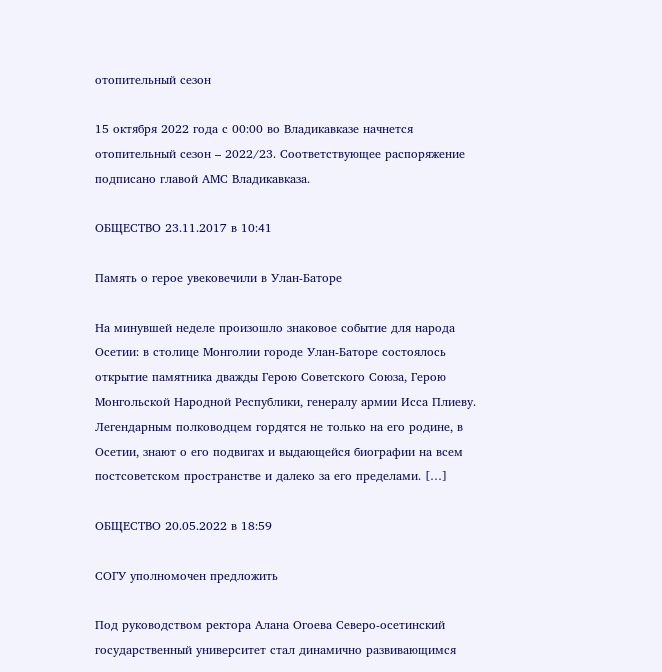отопительный сезон

15 октября 2022 года с 00:00 во Владикавказе начнется отопительный сезон – 2022/23. Соответствующее распоряжение подписано главой АМС Владикавказа.

ОБЩЕСТВО 23.11.2017 в 10:41

Память о герое увековечили в Улан-Баторе

На минувшей неделе произошло знаковое событие для народа Осетии: в столице Монголии городе Улан-Баторе состоялось открытие памятника дважды Герою Советского Союза, Герою Монгольской Народной Республики, генералу армии Исса Плиеву. Легендарным полководцем гордятся не только на его родине, в Осетии, знают о его подвигах и выдающейся биографии на всем постсоветском пространстве и далеко за его пределами. […]

ОБЩЕСТВО 20.05.2022 в 18:59

СОГУ уполномочен предложить

Под руководством ректора Алана Огоева Северо-осетинский государственный университет стал динамично развивающимся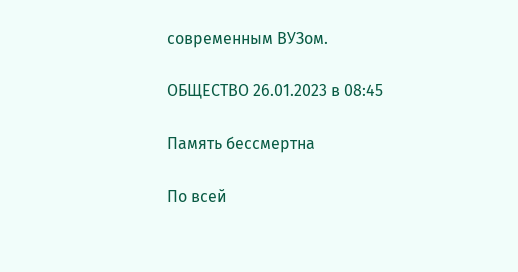современным ВУЗом.

ОБЩЕСТВО 26.01.2023 в 08:45

Память бессмертна

По всей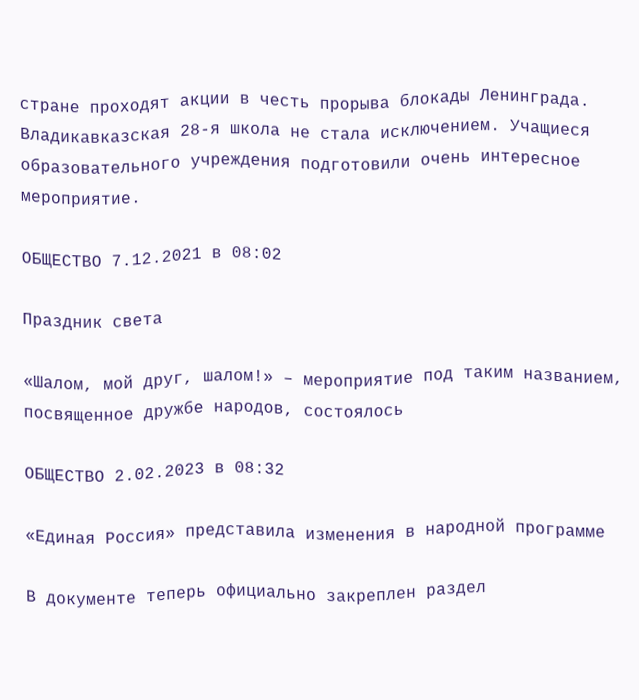стране проходят акции в честь прорыва блокады Ленинграда. Владикавказская 28-я школа не стала исключением. Учащиеся образовательного учреждения подготовили очень интересное мероприятие.

ОБЩЕСТВО 7.12.2021 в 08:02

Праздник света

«Шалом, мой друг, шалом!» – мероприятие под таким названием, посвященное дружбе народов, состоялось

ОБЩЕСТВО 2.02.2023 в 08:32

«Единая Россия» представила изменения в народной программе

В документе теперь официально закреплен раздел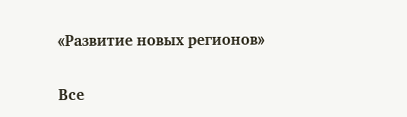«Развитие новых регионов»

Все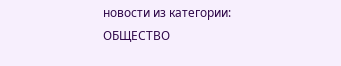новости из категории: ОБЩЕСТВО